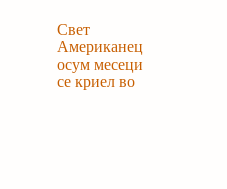Свет
Американец осум месеци се криел во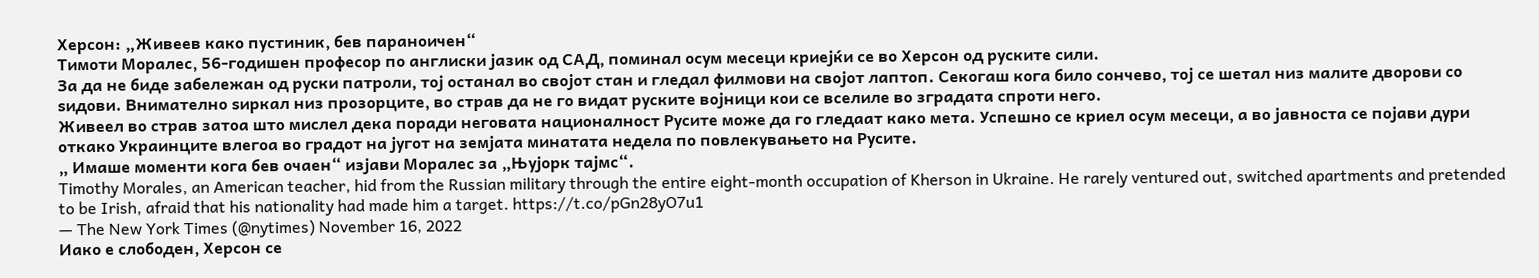Херсон: „Живеев како пустиник, бев параноичен“
Тимоти Моралес, 56-годишен професор по англиски јазик од САД, поминал осум месеци криејќи се во Херсон од руските сили.
За да не биде забележан од руски патроли, тој останал во својот стан и гледал филмови на својот лаптоп. Секогаш кога било сончево, тој се шетал низ малите дворови со ѕидови. Внимателно ѕиркал низ прозорците, во страв да не го видат руските војници кои се вселиле во зградата спроти него.
Живеел во страв затоа што мислел дека поради неговата националност Русите може да го гледаат како мета. Успешно се криел осум месеци, а во јавноста се појави дури откако Украинците влегоа во градот на југот на земјата минатата недела по повлекувањето на Русите.
„ Имаше моменти кога бев очаен“ изјави Моралес за „Њујорк тајмс“.
Timothy Morales, an American teacher, hid from the Russian military through the entire eight-month occupation of Kherson in Ukraine. He rarely ventured out, switched apartments and pretended to be Irish, afraid that his nationality had made him a target. https://t.co/pGn28yO7u1
— The New York Times (@nytimes) November 16, 2022
Иако е слободен, Херсон се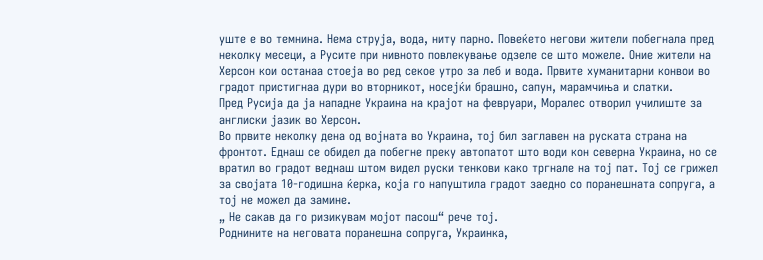уште е во темнина. Нема струја, вода, ниту парно. Повеќето негови жители побегнала пред неколку месеци, а Русите при нивното повлекување одзеле се што можеле. Оние жители на Херсон кои останаа стоеја во ред секое утро за леб и вода. Првите хуманитарни конвои во градот пристигнаа дури во вторникот, носејќи брашно, сапун, марамчиња и слатки.
Пред Русија да ја нападне Украина на крајот на февруари, Моралес отворил училиште за англиски јазик во Херсон.
Во првите неколку дена од војната во Украина, тој бил заглавен на руската страна на фронтот. Еднаш се обидел да побегне преку автопатот што води кон северна Украина, но се вратил во градот веднаш штом видел руски тенкови како тргнале на тој пат. Тој се грижел за својата 10-годишна ќерка, која го напуштила градот заедно со поранешната сопруга, а тој не можел да замине.
„ Не сакав да го ризикувам мојот пасош“ рече тој.
Роднините на неговата поранешна сопруга, Украинка,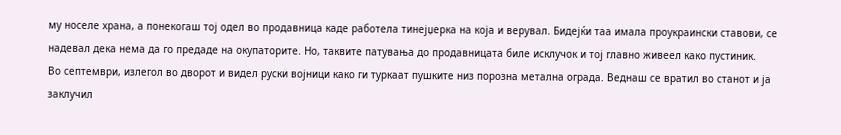му носеле храна, а понекогаш тој одел во продавница каде работела тинејџерка на која и верувал. Бидејќи таа имала проукраински ставови, се надевал дека нема да го предаде на окупаторите. Но, таквите патувања до продавницата биле исклучок и тој главно живеел како пустиник.
Во септември, излегол во дворот и видел руски војници како ги туркаат пушките низ порозна метална ограда. Веднаш се вратил во станот и ја заклучил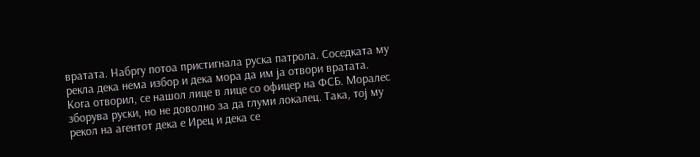вратата. Набргу потоа пристигнала руска патрола. Соседката му рекла дека нема избор и дека мора да им ја отвори вратата.
Кога отворил, се нашол лице в лице со офицер на ФСБ. Моралес зборува руски, но не доволно за да глуми локалец. Така, тој му рекол на агентот дека е Ирец и дека се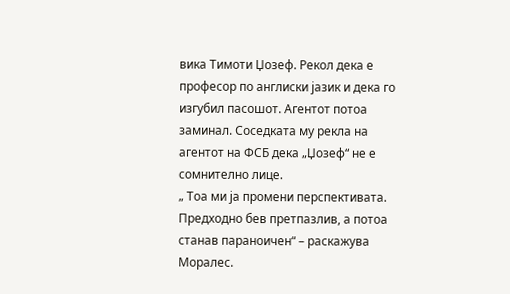вика Тимоти Џозеф. Рекол дека е професор по англиски јазик и дека го изгубил пасошот. Агентот потоа заминал. Соседката му рекла на агентот на ФСБ дека „Џозеф“ не е сомнително лице.
„ Тоа ми ја промени перспективата. Предходно бев претпазлив, а потоа станав параноичен“ – раскажува Моралес.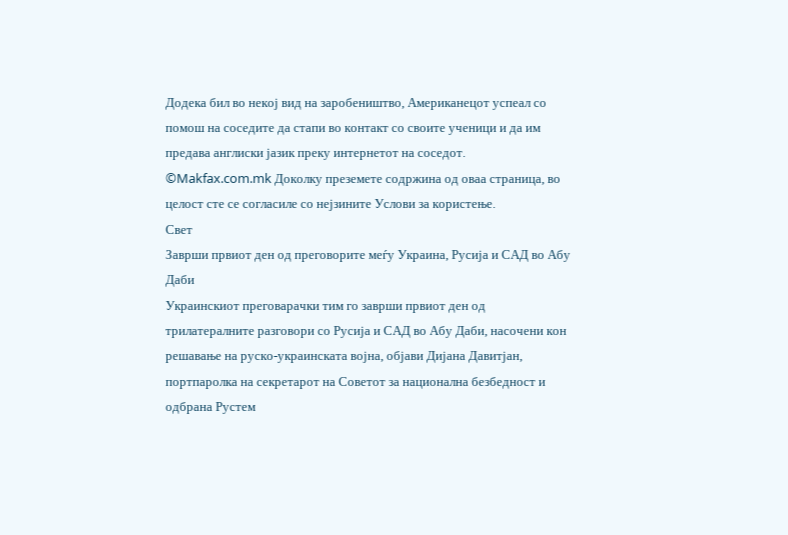Додека бил во некој вид на заробеништво, Американецот успеал со помош на соседите да стапи во контакт со своите ученици и да им предава англиски јазик преку интернетот на соседот.
©Makfax.com.mk Доколку преземете содржина од оваа страница, во целост сте се согласиле со нејзините Услови за користење.
Свет
Заврши првиот ден од преговорите меѓу Украина, Русија и САД во Абу Даби
Украинскиот преговарачки тим го заврши првиот ден од трилатералните разговори со Русија и САД во Абу Даби, насочени кон решавање на руско-украинската војна, објави Дијана Давитјан, портпаролка на секретарот на Советот за национална безбедност и одбрана Рустем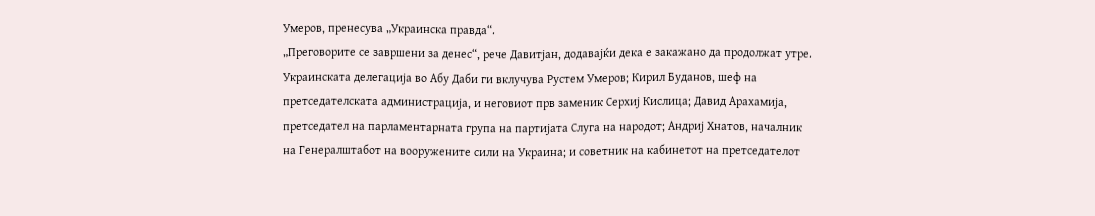Умеров, пренесува „Украинска правда“.
„Преговорите се завршени за денес“, рече Давитјан, додавајќи дека е закажано да продолжат утре.
Украинската делегација во Абу Даби ги вклучува Рустем Умеров; Кирил Буданов, шеф на претседателската администрација, и неговиот прв заменик Серхиј Кислица; Давид Арахамија, претседател на парламентарната група на партијата Слуга на народот; Андриј Хнатов, началник на Генералштабот на вооружените сили на Украина; и советник на кабинетот на претседателот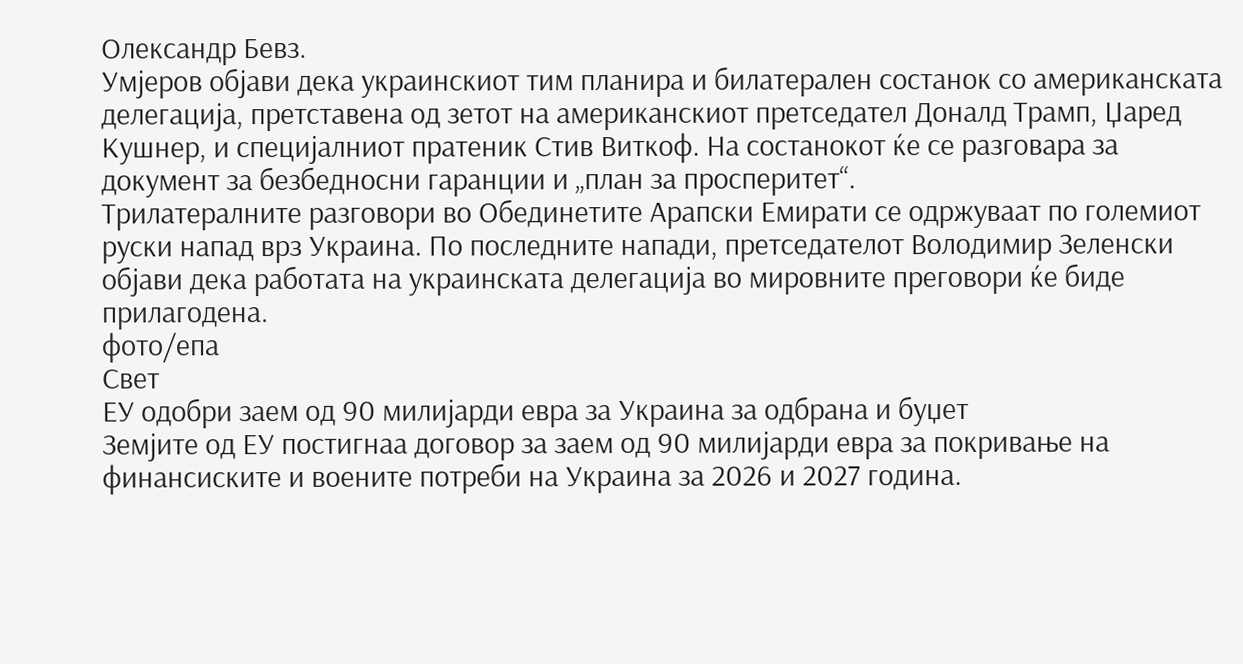Олександр Бевз.
Умјеров објави дека украинскиот тим планира и билатерален состанок со американската делегација, претставена од зетот на американскиот претседател Доналд Трамп, Џаред Кушнер, и специјалниот пратеник Стив Виткоф. На состанокот ќе се разговара за документ за безбедносни гаранции и „план за просперитет“.
Трилатералните разговори во Обединетите Арапски Емирати се одржуваат по големиот руски напад врз Украина. По последните напади, претседателот Володимир Зеленски објави дека работата на украинската делегација во мировните преговори ќе биде прилагодена.
фото/епа
Свет
ЕУ одобри заем од 90 милијарди евра за Украина за одбрана и буџет
Земјите од ЕУ постигнаа договор за заем од 90 милијарди евра за покривање на финансиските и воените потреби на Украина за 2026 и 2027 година.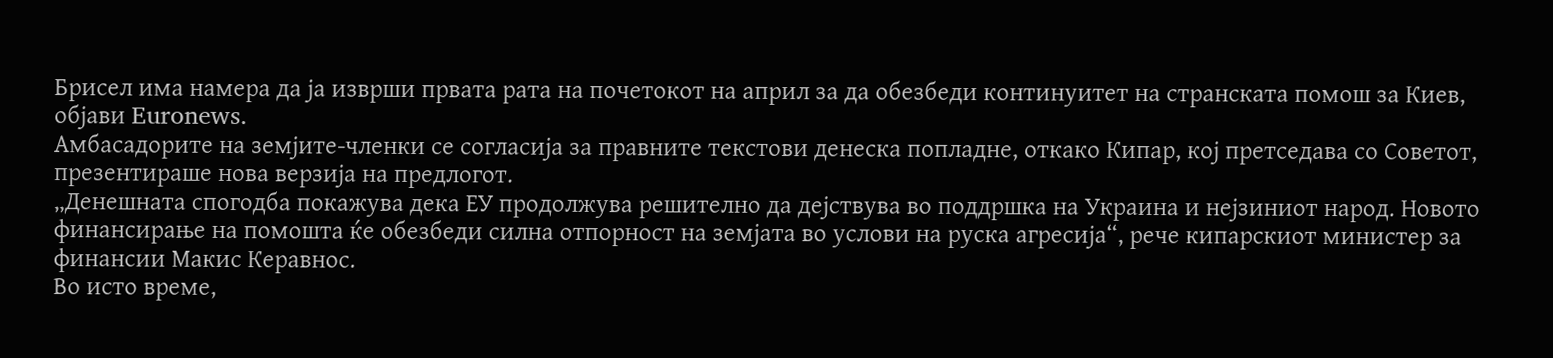Брисел има намера да ја изврши првата рата на почетокот на април за да обезбеди континуитет на странската помош за Киев, објави Euronews.
Амбасадорите на земјите-членки се согласија за правните текстови денеска попладне, откако Кипар, кој претседава со Советот, презентираше нова верзија на предлогот.
„Денешната спогодба покажува дека ЕУ продолжува решително да дејствува во поддршка на Украина и нејзиниот народ. Новото финансирање на помошта ќе обезбеди силна отпорност на земјата во услови на руска агресија“, рече кипарскиот министер за финансии Макис Керавнос.
Во исто време,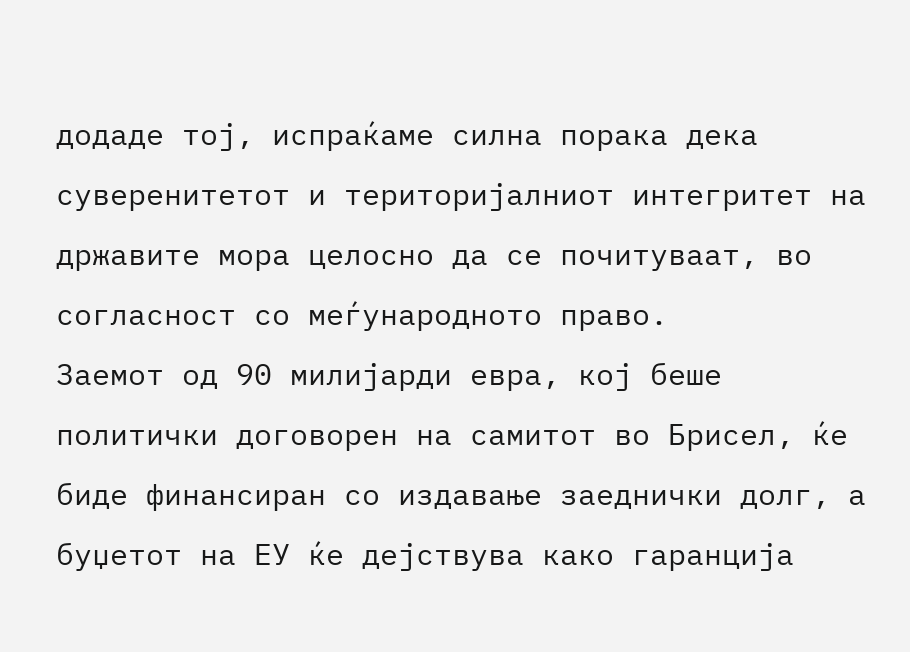додаде тој, испраќаме силна порака дека суверенитетот и територијалниот интегритет на државите мора целосно да се почитуваат, во согласност со меѓународното право.
Заемот од 90 милијарди евра, кој беше политички договорен на самитот во Брисел, ќе биде финансиран со издавање заеднички долг, а буџетот на ЕУ ќе дејствува како гаранција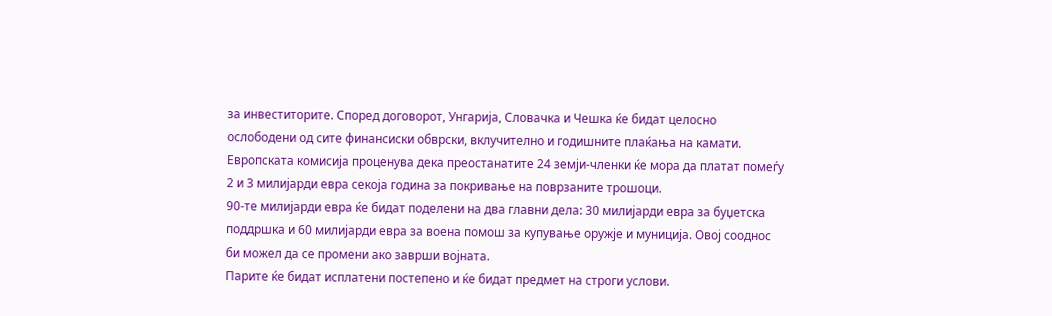за инвеститорите. Според договорот, Унгарија, Словачка и Чешка ќе бидат целосно ослободени од сите финансиски обврски, вклучително и годишните плаќања на камати.
Европската комисија проценува дека преостанатите 24 земји-членки ќе мора да платат помеѓу 2 и 3 милијарди евра секоја година за покривање на поврзаните трошоци.
90-те милијарди евра ќе бидат поделени на два главни дела: 30 милијарди евра за буџетска поддршка и 60 милијарди евра за воена помош за купување оружје и муниција. Овој сооднос би можел да се промени ако заврши војната.
Парите ќе бидат исплатени постепено и ќе бидат предмет на строги услови.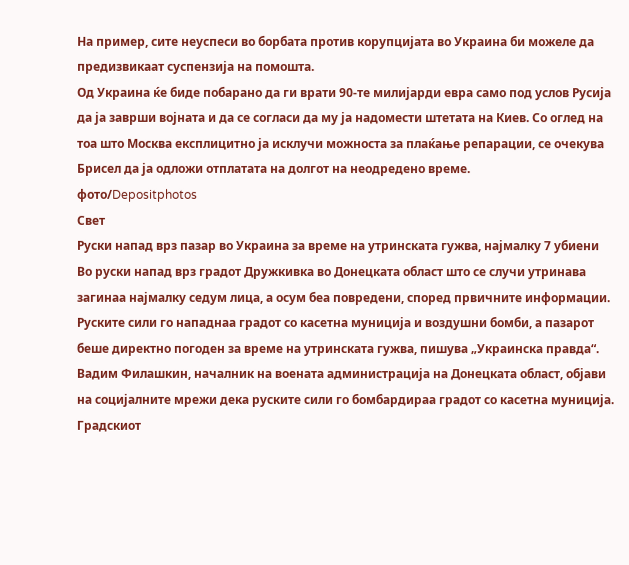На пример, сите неуспеси во борбата против корупцијата во Украина би можеле да предизвикаат суспензија на помошта.
Од Украина ќе биде побарано да ги врати 90-те милијарди евра само под услов Русија да ја заврши војната и да се согласи да му ја надомести штетата на Киев. Со оглед на тоа што Москва експлицитно ја исклучи можноста за плаќање репарации, се очекува Брисел да ја одложи отплатата на долгот на неодредено време.
фото/Depositphotos
Свет
Руски напад врз пазар во Украина за време на утринската гужва, најмалку 7 убиени
Во руски напад врз градот Дружкивка во Донецката област што се случи утринава загинаа најмалку седум лица, а осум беа повредени, според првичните информации. Руските сили го нападнаа градот со касетна муниција и воздушни бомби, а пазарот беше директно погоден за време на утринската гужва, пишува „Украинска правда“.
Вадим Филашкин, началник на воената администрација на Донецката област, објави на социјалните мрежи дека руските сили го бомбардираа градот со касетна муниција. Градскиот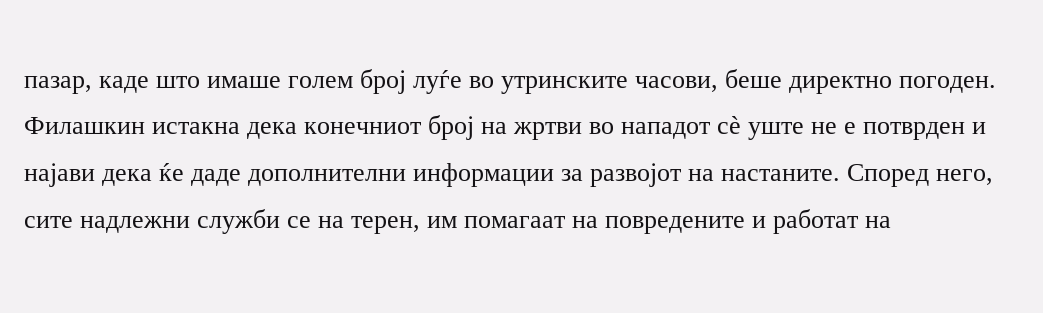пазар, каде што имаше голем број луѓе во утринските часови, беше директно погоден.
Филашкин истакна дека конечниот број на жртви во нападот сè уште не е потврден и најави дека ќе даде дополнителни информации за развојот на настаните. Според него, сите надлежни служби се на терен, им помагаат на повредените и работат на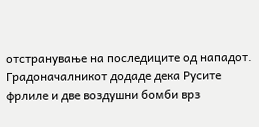отстранување на последиците од нападот.
Градоначалникот додаде дека Русите фрлиле и две воздушни бомби врз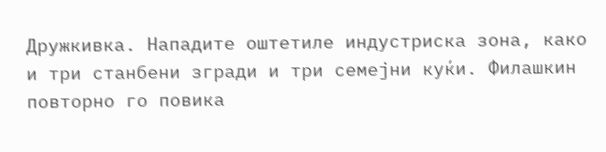Дружкивка. Нападите оштетиле индустриска зона, како и три станбени згради и три семејни куќи. Филашкин повторно го повика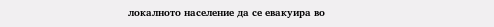локалното население да се евакуира во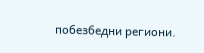побезбедни региони.